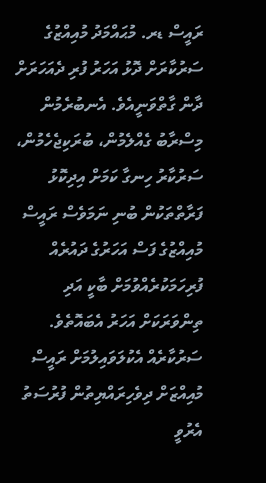ރައީސް ޑރ. މުޙައްމަދު މުއިއްޒުގެ ސަރުކާރަށް ދޮޅު އަހަރު ފުރި ދެއަހަރަށް ދާން ގާތްވަނީއެވެ. އެނބުރެމުން މިސްރާބު ގެއްލެމުން، ބުރަކިޖެހެމުން، ސަރުކާރު ހިނގާ ކަމަށް އިދިކޮޅު ފަރާތްތަކުން ބުނި ނަމަވެސް ރައީސް މުއިއްޒުގެ ފަސް އަހަރުގެ ދައުރެއް ފުރިހަމަކުރެއްވުމަށް ބާކީ އަދި ތިންވަރަކަށް އަހަރު އެބައޮތެވެ.
ސަރުކާރެއް އެކުލަވައިލުމަށް ރައީސް މުއިއްޒަށް ދިވެހިރައްޔިތުން ފުރުސަތު އެރުވީ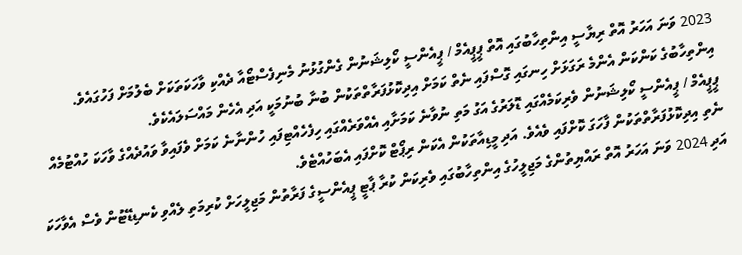2023 ވަނަ އަހަރު އޮތް ރިޔާސީ އިންތިހާބުގައި އޮތް ޕީޕީއެމް / ޕީއެންސީ ކޯލިޝަނުން ގެންގުޅުނު މެނިފެސްޓޯއާ ދެއްކި ވާހަކަތަކަށް ބެލުމަށް ފަހުގައެވެ. އިންތިހާބުގެ ކަންކަން އެންމެ ރަގަޅަށް ހިނގައި ގޮސްފައި ނެތް ކަމަށް އިދިކޮޅުފަރާތްތަކުން ބުނާ ބުނުމަކީ އަދި އެހެން މައްސަލައެކެވެ.
ޕީޕީއެމް / ޕީއެންސީ ކޯލިޝަނުން ވެރިކަމެއްގައި ޑޮލަރުގެ އަގު މަތި ނުވާނެ ކަމަށާއި އެއްވަރެއްގައި ހިފެހެއްޓިފައި ހުންނާނެ ކަމަށް ވެފައިވާ ވައުދެއްގެ ވާހަކަ ހުއްޓުމެއް ނެތި އިދިކޮޅުފަރާތްތަކުން ފާހަގަ ކޮށްފައި ވެއެވެ. އަދި މީޑިއާތަކުން އެކަން ރިޕޯޓް ކޮށްފައި އެބަހުއްޓެވެ.
އަދި 2024 ވަނަ އަހަރު އޮތް ރައްޔިތުންގެ މަޖިލީހުގެ އިންތިހާބުގައި ވެރިކަން ކުރާ ޕާޓީ ޕީއެންސީގެ ފަރާތުން މަޖިލީހަށް ކުރިމަތި ލެއްވި ކެނޑިޑޭޓުން ވެސް އެވާހަކަ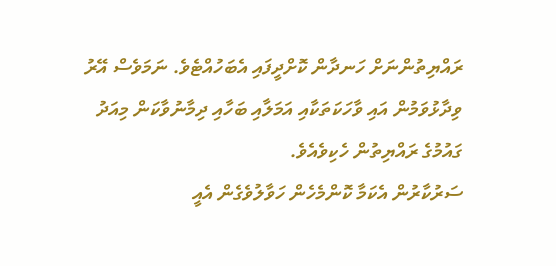ރައްޔިތުންނަށް ހަނދާން ކޮށްދީފައި އެބަހުއްޓެވެ. ނަމަވެސް އޭރު ވިދާޅުވަމުން އައި ވާހަކަތަކާއި އަމަލާއި ބަހާއި ދިމާނުވާކަން މިއަދު ގައުމުގެ ރައްޔިތުން ހެކިވެއެވެ.
ސަރުކާރުން އެކަމާ ކޮންމެހެން ހަވާލުވެގެން އެއީ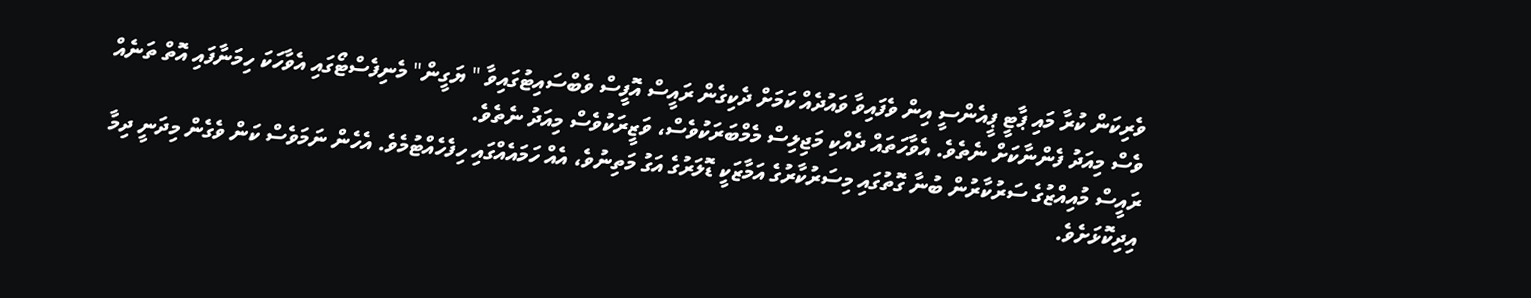ވެރިކަން ކުރާ މައި ޕާޓީ ޕީއެންސީ އިން ވެފައިވާ ވައުދެއް ކަމަށް ދެކިގެން ރައީސް އޮފީސް ވެބްސައިޓުގައިވާ " ޔަގީން" މެނިފެސްޓޯގައި އެވާހަކަ ހިމަނާފައި އޮތް ތަނެއް ވެސް މިއަދު ފެންނާކަށް ނެތެވެ. އެވާހަތައް ދެއްކި މަޖިލިސް މެމްބަރަކުވެސް، ވަޒީރަކުވެސް މިއަދު ނެތެވެ.
ރައީސް މުއިއްޒުގެ ސަރުކާރުން ބުނާ ގޮތުގައި މިސަރުކާރުގެ އަމާޒަކީ ޑޮލަރުގެ އަގު މަތިނުވެ، އެއް ހަމައެއްގައި ހިފެހެއްޓުމެވެ. އެހެން ނަމަވެސް ކަން ވެގެން މިދަނީ ދިމާ އިދިކޮޅަށެވެ.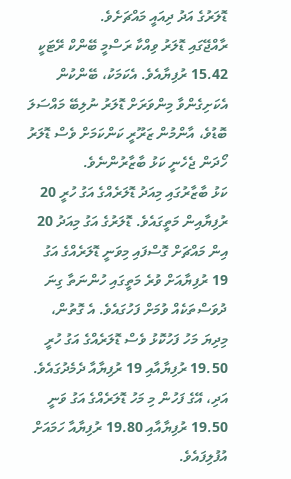ޑޮލަރުގެ އަދު ދިއައީ މައްޗަށެވެ.
ރާއްޖޭގައި ޑޮލަރު ވިއްކާ ރަސްމީ ބޭންކް ރޭޓަކީ 15.42 ރުފިޔާއެވެ. އެކަމަކު، ބޭންކުން އެކަށިގެންވާ މިންވަރަށް ޑޮލަރު ނުލިބޭ މައްސަލަ ބޮޑުވެ، އާންމުން ޒަރޫރީ ކަންކަމަށް ވެސް ޑޮލަރު ހޯދަން ޖެހެނީ ކަޅު ބާޒާރުންނެވެ.
ކަޅު ބާޒާރުގައި މިއަދު ޑޮލަރެއްގެ އަގު ހުރީ 20 ރުފިޔާއިން މަތީގައެވެ. ޑޮލަރުގެ އަގު މިއަދު 20 އިން މައްޗަށް ގޮސްފައި މިވަނީ ޑޮލަރެއްގެ އަގު 19 ރުފިޔާއަށް ވުރެ މަތީގައި ހުންނަތާ ގިނަ ދުވަސްތަކެއް ވުމަށް ފަހުގައެވެ. އެ ގޮތުން، މިދިޔަ މަހު ފަހުކޮޅު ވެސް ޑޮލަރެއްގެ އަގު ހުރީ 19.50 ރުފިޔާއާއި 19 ރުފިޔާއާ ދެމެދުގައެވެ. އަދި، އޭގެ ފަހުން މި މަހު ޑޮލަރެއްގެ އަގު ވަނީ 19.50 ރުފިޔާއާއި 19.80 ރުފިޔާއާ ހަމައަށް އުފުލިފައެވެ.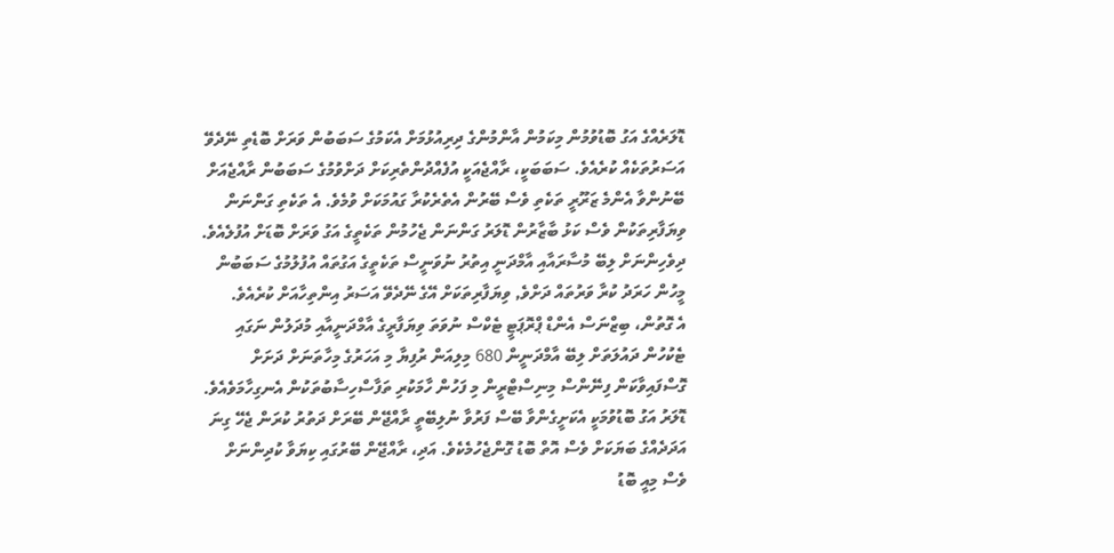ޑޮލަރެއްގެ އަގު ބޮޑުވުމުން މިކަމުން އާންމުންގެ ދިރިއުޅުމަށް އެކަމުގެ ސަބަބުން ވަރަށް ބޮޑެތި ނޭދެވޭ އަސަރުތަކެއް ކުރެއެވެ. ސަބަބަކީ، ރާއްޖެއަކީ އުފެއްދުންތެރިކަށް ދަށްވުމުގެ ސަބަބުން ރާއްޖެއަށް ބޭނުންވާ އެންމެ ޒަރޫރީ ތަކެތި ވެސް ބޭރުން އެތެރެކުރާ ގައުމަކަށް ވުމެވެ. އެ ތަކެތި ގަންނަން ވިޔަފާރިތަކުން ވެސް ކަޅު ބާޒާރުން ޑޮލަރު ގަންނަން ޖެހުމުން ތަކެތީގެ އަގު ވަރަށް ބޮޑަށް އުފުލެއެވެ.
ދިވެހިންނަށް ލިބޭ މުސާރައާއި އާމްދަނީ އިތުރު ނުވަނީސް ތަކެތީގެ އަގުތައް އުފުލުމުގެ ސަބަބުން މީހުން ހަރަދު ކުރާ ވަރުތައް ދަށްވެ, ވިޔަފާރިތަކަށް އޭގެ ނޭދެވޭ އަސަރު އިންތިހާއަށް ކުރެއެވެ.
އެ ގޮތުން، ބިޒްނަސް އެންޑް ޕްރޮޕަޓީ ޓެކްސް ނުވަތަ ވިޔަފާރީގެ އާމްދަނީއާއި މުދަލުން ނަގައި ޓެކުހުން ދައުލަތަށް ލިބޭ އާމްދަނީން 680 މިލިއަން ރުފިޔާ މި އަހަރުގެ މިހާތަނަށް ދަށަށް ގޮސްފައިވާކަން ފިނޭންސް މިނިސްޓްރީން މި ފަހުން ހާމަކުރި ތަފާސްހިސާބުތަކުން އެނގިހާމަވެއެވެ.
ޑޮލަރު އަގު ބޮޑުވުމަކީ އެކަށީގެންވާ ބޭސް ފަރުވާ ނުލިބޭތީ ރާއްޖޭން ބޭރަށް ދަތުރު ކުރަން ޖެހޭ ގިނަ އަދަދެއްގެ ބަޔަކަށް ވެސް އޮތް ބޮޑު ގޮންޖެހުމެކެވެ. އަދި، ރާއްޖޭން ބޭރުގައި ކިޔަވާ ކުދިންނަށް ވެސް މިއީ ބޮޑު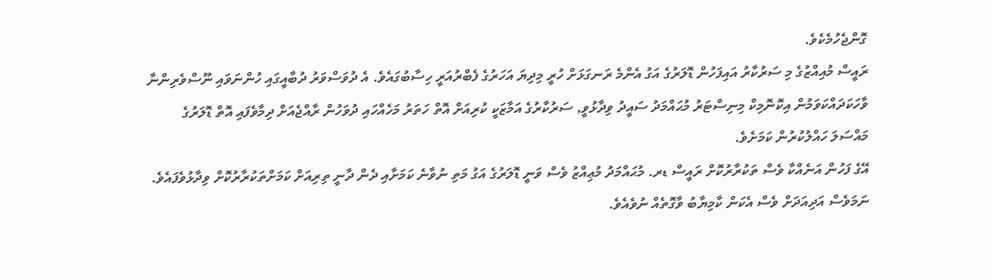ގޮންޖެހުމެކެވެ.
ރައީސް މުއިއްޒުގެ މި ސަރުކާރު އައިފަހުން ޑޮލަރުގެ އަގު އެންމެ ރަނގަޅަށް ހުރީ މިދިޔަ އަހަރުގެ ފެބްރުއަރީ ހިސާބުގައެވެ. އެ ދުވަސްވަރު ދުބާއީގައި ހުންނަވައި ނޫސްވެރިންނާ ވާހަކަދައްކަވަމުން އިކޮނޮމިކް މިނިސްޓަރު މުޙައްމަދު ސައީދު ވިދާޅުވީ, ސަރުކާރުގެ އަމާޒަކީ ކުރިއަށް އޮތް ހަތަރު މަހެއްހައި ދުވަހުން ރާއްޖެއަށް ދިމާވެފައި އޮތް ޑޮލަރުގެ މައްސަލަ ހައްލުކުރުން ކަމަށެވެ.
އޭގެ ފަހުން އަނެއްކާ ވެސް ތަކުރާރުކޮށް ރައީސް ޑރ. މުޙައްމަދު މުޢިއްޒު ވެސް ވަނީ ޑޮލަރުގެ އަގު މަތި ނުވާނެ ކަމަށާއި ދެން ދާނީ ތިރިއަށް ކަމަށްތަކުރާރުކޮށް ވިދާޅުވެފައެވެ. ނަމަވެސް އަދިއަދަށް ވެސް އެކަން ކާމިޔާބު ވާގޮތެއް ނުވެއެވެ.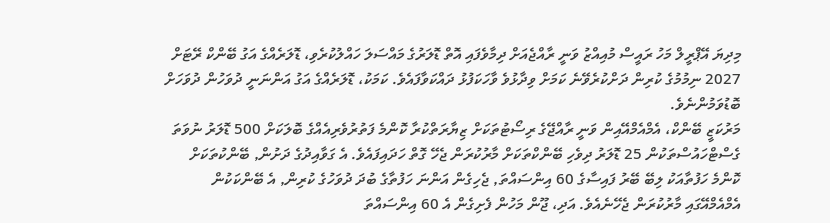މިދިޔަ އޭޕްރީލް މަހު ރައީސް މުއިއްޒު ވަނީ ރާއްޖެއަށް ދިމާވެފައި އޮތް ޑޮލަރުގެ މައްސަލަ ހައްލުކުރެވި، ޑޮލަރެއްގެ އަގު ބޭންކް ރޭޓަށް 2027 ނިމުމުގެ ކުރިން ދަށްކުރެވޭނެ ކަމަށް ވިދާޅުވެ ވާހަކަފުޅު ދައްކަވާފައެވެ. ކަމަކު، ޑޮލަރެއްގެ އަގު އަންނަނީ ދުވަހުން ދުވަހަށް ބޮޑުވަމުންނެވެ.
މަރުކަޒީ ބޭންކް، އެމްއެމްއޭއިން ވަނީ ރާއްޖޭގެ ރިސޯޓުތަކަށް ޒިޔާރަތްކުރާ ކޮންމެ ފަތުރުވެރިއެއްގެ ބޮލަކަށް 500 ޑޮލަރު ނުވަތަ ގެސްޓްހައުސްތަކުން 25 ޑޮލަރު ދިވެހި ބޭންކްތަކަށް މާރުކުރަން ޖެހޭ ގޮތް ހަދައިފައެވެ. އެ ގަވާއިދުގެ ދަށުން, ބޭންކުތަކަށް ކޮންމެ ހަފުތާއަކު ލިބޭ ބޭރު ފައިސާގެ 60 އިންސައްތަ, ޖެހިގެން އަންނަ ހަފުތާގެ ބުދަ ދުވަހުގެ ކުރިން, އެ ބޭންކަކުން އެމްއެމްއޭގައި މާރުކުރަން ޖެހޭނެއެވެ. އަދި، ޖޫން މަހުން ފެށިގެން އެ 60 އިންސައްތަ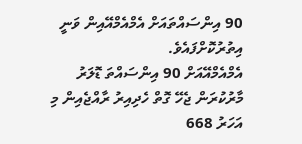90 އިންސައްތައަށް އެމްއެމްއޭއިން ވަނީ އިތުރުކޮށްފައެވެ.
އެމްއެމްއޭއަށް 90 އިންސައްތަ ޑޮލަރު މާރުކުރަން ޖެހޭ ގޮތް ހެދިއިރު ރާއްޖެއިން މި އަހަރު 668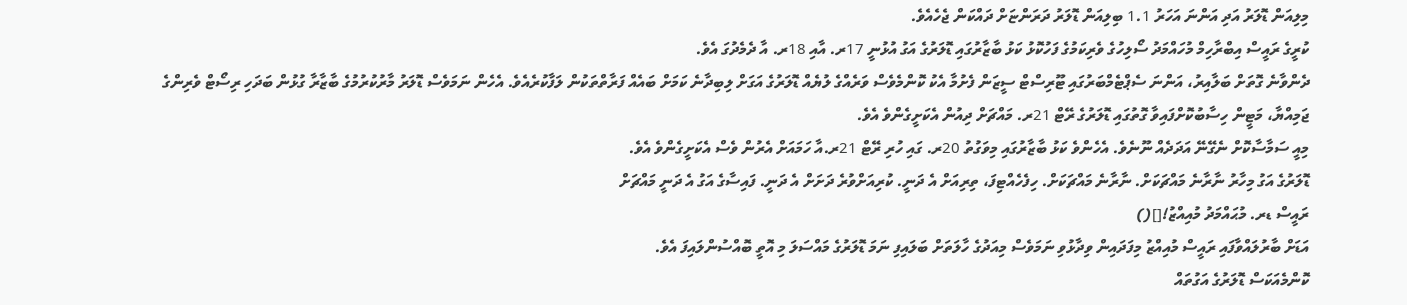މިލިއަން ޑޮލަރު އަދި އަންނަ އަހަރު 1.1 ބިލިއަން ޑޮލަރު ދަރަންޏަށް ދައްކަން ޖެހެއެވެ.
ކުރީގެ ރައީސް އިބްރާހިމް މުހައްމަދު ސޯލިހުގެ ވެރިކަމުގެ ފަހުކޮޅު ކަޅު ބާޒާރުގައި ޑޮލަރުގެ އަގު އުޅުނީ 17ރ. އާއި 18ރ. އާ ދެމެދުގަ އެވެ.
ދެންވާނެ ގޮތަށް ބަލާއިރު، އަންނަ ސެޕްޓެމްބަރުގައި ޓޫރިސްޓް ސީޒަން ފެށުމާ އެކު ކޮންމެވެސް ވަރެއްގެ ލުޔެއް ޑޮލަރުގެ އަގަށް ލިބިދާނެ ކަމަށް ބައެއް ފަރާތްތަކުން ލަފާކުރެއެވެ. އެހެން ނަމަވެސް ޑޮލަރު މާރުކުރުމުގެ ބާޒާރާ ގުޅުން ބަދަހި ރިސޯޓް ވެރިންގެ ޖަމިއްޔާ، މަޓީން ހިސާބުކޮށްފައިވާ ގޮތުގައި ޑޮލަރުގެ ރޭޓް 21ރ. މައްޗަށް ދިއުން އެކަށީގެންވެ އެވެ.
މިއީ ސަމާސާކޮށް ނެގޭނޭ އަދަދެއް ނޫނެވެ. އެހެންވެ ކަޅު ބާޒާރުގައި މިވަގުތު 20ރ. ގައި ހުރި ރޭޓް 21ރ.އާ ހަމައަށް އެރުން ވެސް އެކަށީގެންވެ އެވެ.
ޑޮލަރުގެ އަގު މިހާރު ނާރާނެ މައްޗަކަށް. ނާރާނެ މައްޗަކަށް. ހިފެހެއްޓިފަ، ތިރިއަށް އެ ދަނީ. ކުރިއަށްވުރެ ދަށަށް އެ ދަނީ. ފައިސާގެ އަގު އެ ދަނީ މައްޗަށް
ރައީސް ޑރ. މުޙައްމަދު މުއިއްޒު![]()
އަޑަށް ބާރުލައްވާފައި ރައީސް މުއިއްޒު މިފަދައިން ވިދާޅުވި ނަމަވެސް މިއަދުގެ ހާލަތަށް ބަލައިފި ނަމަ ޑޮލަރުގެ މައްސަލަ މި އޮތީ ބޮއްސުންލައިފަ އެވެ.
ކޮންމެއަކަސް ޑޮލަރުގެ އަގުތައް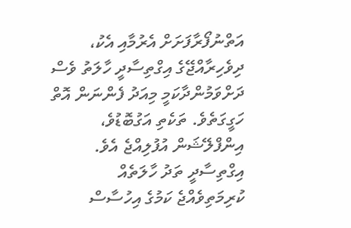އަތްނުފޯރާފަށަށް އެރުމާއި އެކު، ދިވެހިރާއްޖޭގެ އިގްތިސާދީ ހާލަތު ވެސް ދަށްވަމުންދާކަމީ މިއަދު ފެންނަން އޮތް ހަގީގަތެވެ. ތަކެތި އަގުބޮޑުވެ، އިންފްލޭޝަން އުފުލިއްޖެ އެވެ. އިގްތިސާދީ ތަދު ހާލަތެއް ކުރިމަތިވެއްޖެ ކަމުގެ އިހުސާސް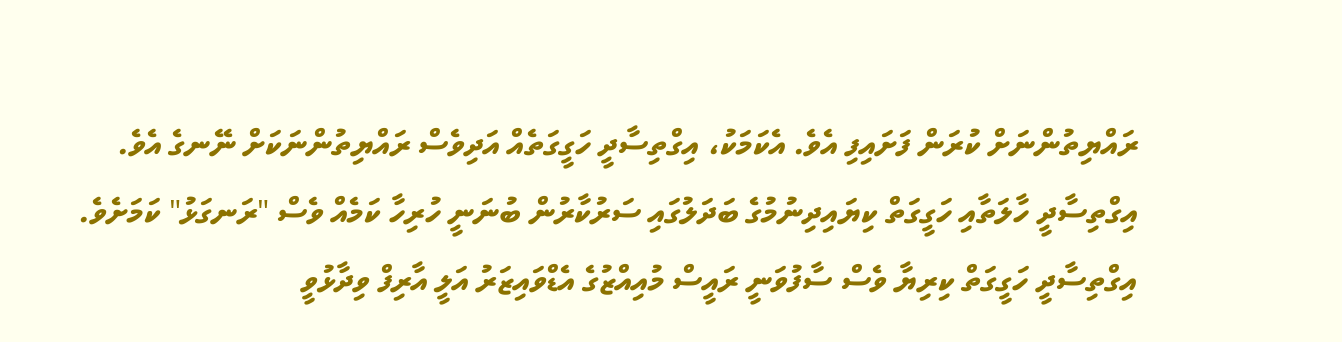ރައްޔިތުންނަށް ކުރަން ފަށައިފި އެވެ. އެކަމަކު، އިގްތިސާދީ ހަގީގަތެއް އަދިވެސް ރައްޔިތުންނަކަށް ނޭނގެ އެވެ.
އިގްތިސާދީ ހާލަތާއި ހަގީގަތް ކިޔައިދިނުމުގެ ބަދަލުގައި ސަރުކާރުން ބުނަނީ ހުރިހާ ކަމެއް ވެސް "ރަނގަޅު" ކަމަށެވެ. އިގްތިސާދީ ހަގީގަތް ކިރިޔާ ވެސް ސާފުވަނީ ރައީސް މުއިއްޒުގެ އެޑްވައިޒަރު އަލީ އާރިފް ވިދާޅުވީ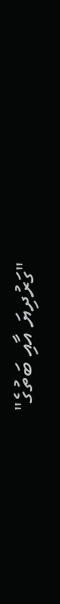"ގަރުދިޔަ އާއި ބަތުގެ"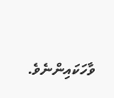ވާހަކައިންނެވެ.